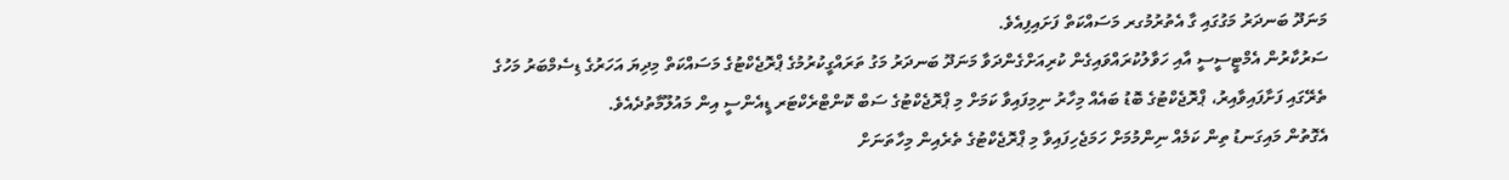މަނަދޫ ބަނދަރު މަގުގައި ގާ އެތުރުމުގރ މަސައްކަތް ފަށައިފިއެވެ.
ސަރުކާރުން އެމްޓީސީސީ އާއި ހަވާލުކުރައްވައިގެން ކުރިއަށްގެންދަވާ މަނަދޫ ބަނދަރު މަގު ތަރައްގީކުރުމުގެ ޕްރޮޖެކްޓުގެ މަސައްކަތް މިދިޔަ އަހަރުގެ ޑިސެމްބަރު މަހުގެ ތެރޭގައި ފަށާފައިވާއިރު، ޕްރޮޖެކްޓުގެ ބޮޑު ބައެއް މިހާރު ނިމިފައިވާ ކަމަށް މި ޕްރޮޖެކްޓުގެ ސަބް ކޮންޓްރެކްޓަރ ޑީއެންސީ އިން މައުލޫމާތުދެއެވެ.
އެގޮތުން މައިގަނޑު ތިން ކަމެއް ނިންމުމަށް ހަމަޖެހިފައިވާ މި ޕްރޮޖެކްޓުގެ ތެރެއިން މިހާތަނަށް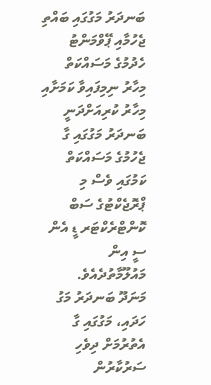ބަނދަރު މަގުގައި ބައްތި ޖެހުމާއި ޕޭވްމަންޓު ހެދުމުގެ މަސައްކަތް މިހާރު ނިމިފައިވާ ކަމަށާއި މިހާރު ކުރިއަށްދަނީ ބަނދަރު މަގުގައި ގާ ޖެހުމުގެ މަސައްކަތް ކަމުގައި ވެސް މި ޕްރޮޖެކްޓުގެ ސަބް ކޮންޓްރެކްޓަރ ޑީ އެން ސީ އިން މައުލޫމާތުދެއެވެ.
މަނަދޫ ބަނދަރު މަގު ހަދައި، މަގުގައި ގާ އެތުރުމަށް ދިވެހި ސަރުކާރުން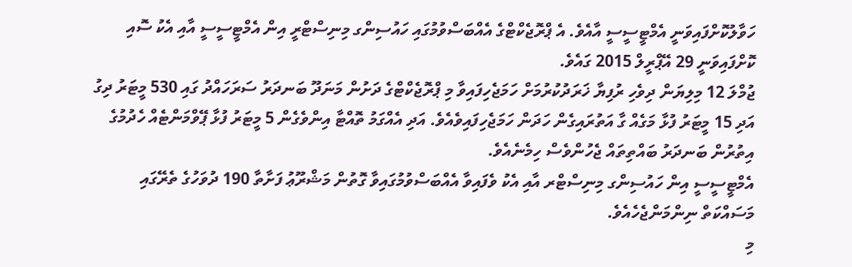ހަވާލުކޮށްފައިވަނީ އެމްޓީސީސީ އާއެވެ. އެ ޕްރޮޖެކްޓްގެ އެއްބަސްވުމުގައި ހައުސިންގ މިނިސްޓްރީ އިން އެމްޓީސީސީ އާއި އެކު ސޮއި ކޮށްފައިވަނީ 29 އޭޕްރީލް 2015 ގައެވެ.
ޖުމްލަ 12 މިލިޔަން ދިވެހި ރުފިޔާ ޚަރަދުކުރުމަށް ހަމަޖެހިފައިވާ މި ޕްރޮޖެކްޓްގެ ދަށުން މަނަދޫ ބަނދަރު ސަރަހައްދު ގައި 530 މީޓަރު ދިގު އަދި 15 މީޓަރު ފުޅާ މަގެއް ގާ އަތުރައިގެން ހަދަން ހަމަޖެހިފައިވެއެވެ. އަދި އެއްގަމު ތޮއްޓާ އިންވެގެން 5 މީޓަރު ފުޅާ ޕޭވްމަންޓެއް ހެދުމުގެ އިތުރުން ބަނދަރު ބައްތިތައް ޖެހުންވެސް ހިމެނެއެވެ.
އެމްޓީސީސީ އިން ހައުސިންގ މިނިސްޓްރ އާއި އެކު ވެފައިވާ އެއްބަސްވުމުގައިވާ ގޮތުން މަޝްރޫޢު ފަށާތާ 190 ދުވަހުގެ ތެރޭގައި މަސައްކަތް ނިންމަންޖެހެއެވެ.
މި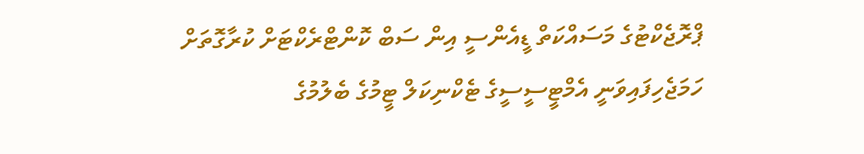ޕްރޮޖެކްޓުގެ މަސައްކަތް ޑީއެންސީ އިން ސަބް ކޮންޓްރެކްޓަށް ކުރާގޮތަށް ހަމަޖެހިފައިވަނީ އެމްޓީސީސީގެ ޓެކްނިކަލް ޓީމުގެ ބެލުމުގެ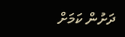ދަށުން ކަމަށް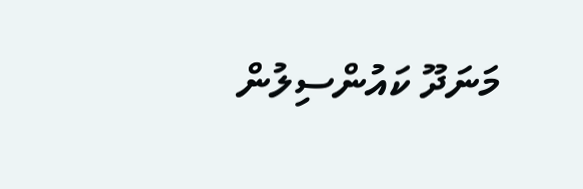މަނަދޫ ކައުންސިލުން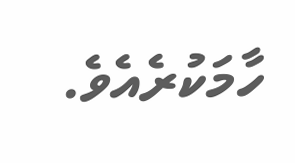ހާމަކުރެއެވެ.